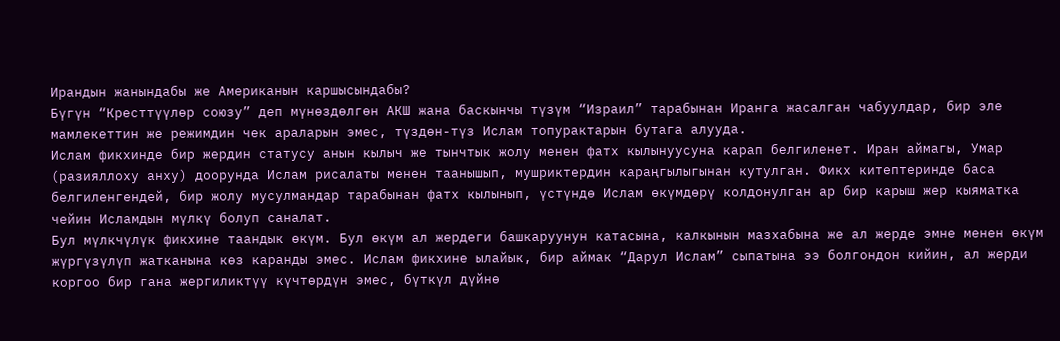Ирандын жанындабы же Американын каршысындабы?
Бүгүн “Кресттүүлөр союзу” деп мүнөздөлгөн АКШ жана баскынчы түзүм “Израил” тарабынан Иранга жасалган чабуулдар, бир эле мамлекеттин же режимдин чек араларын эмес, түздөн-түз Ислам топурактарын бутага алууда.
Ислам фикхинде бир жердин статусу анын кылыч же тынчтык жолу менен фатх кылынуусуна карап белгиленет. Иран аймагы, Умар (разияллоху анху) доорунда Ислам рисалаты менен таанышып, мушриктердин караңгылыгынан кутулган. Фикх китептеринде баса белгиленгендей, бир жолу мусулмандар тарабынан фатх кылынып, үстүндө Ислам өкүмдөрү колдонулган ар бир карыш жер кыяматка чейин Исламдын мүлкү болуп саналат.
Бул мүлкчүлүк фикхине таандык өкүм. Бул өкүм ал жердеги башкаруунун катасына, калкынын мазхабына же ал жерде эмне менен өкүм жүргүзүлүп жатканына көз каранды эмес. Ислам фикхине ылайык, бир аймак “Дарул Ислам” сыпатына ээ болгондон кийин, ал жерди коргоо бир гана жергиликтүү күчтөрдүн эмес, бүткүл дүйнө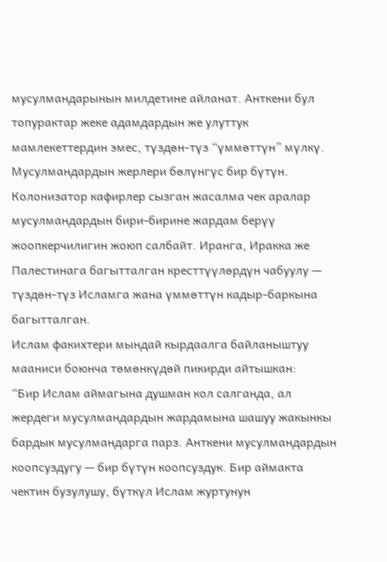мусулмандарынын милдетине айланат. Анткени бул топурактар жеке адамдардын же улуттук мамлекеттердин эмес, түздөн-түз “үммөттүн” мүлкү.
Мусулмандардын жерлери бөлүнгүс бир бүтүн. Колонизатор кафирлер сызган жасалма чек аралар мусулмандардын бири-бирине жардам берүү жоопкерчилигин жоюп салбайт. Иранга, Иракка же Палестинага багытталган кресттүүлөрдүн чабуулу — түздөн-түз Исламга жана үммөттүн кадыр-баркына багытталган.
Ислам факихтери мындай кырдаалга байланыштуу мааниси боюнча төмөнкүдөй пикирди айтышкан:
“Бир Ислам аймагына душман кол салганда, ал жердеги мусулмандардын жардамына шашуу жакынкы бардык мусулмандарга парз. Анткени мусулмандардын коопсуздугу — бир бүтүн коопсуздук. Бир аймакта чектин бузулушу, бүткүл Ислам журтунун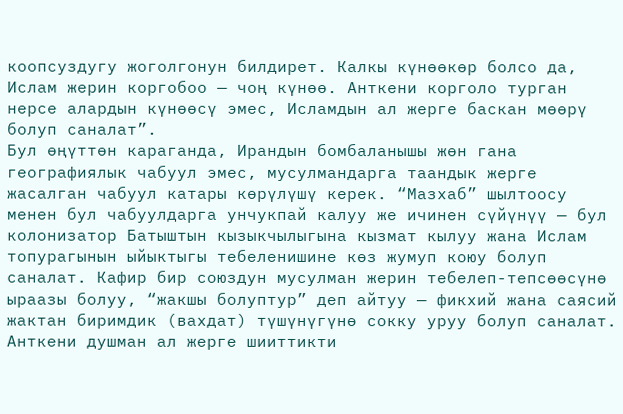коопсуздугу жоголгонун билдирет. Калкы күнөөкөр болсо да, Ислам жерин коргобоо — чоң күнөө. Анткени корголо турган нерсе алардын күнөөсү эмес, Исламдын ал жерге баскан мөөрү болуп саналат”.
Бул өңүттөн караганда, Ирандын бомбаланышы жөн гана географиялык чабуул эмес, мусулмандарга таандык жерге жасалган чабуул катары көрүлүшү керек. “Мазхаб” шылтоосу менен бул чабуулдарга унчукпай калуу же ичинен сүйүнүү — бул колонизатор Батыштын кызыкчылыгына кызмат кылуу жана Ислам топурагынын ыйыктыгы тебеленишине көз жумуп коюу болуп саналат. Кафир бир союздун мусулман жерин тебелеп-тепсөөсүнө ыраазы болуу, “жакшы болуптур” деп айтуу — фикхий жана саясий жактан биримдик (вахдат) түшүнүгүнө сокку уруу болуп саналат. Анткени душман ал жерге шииттикти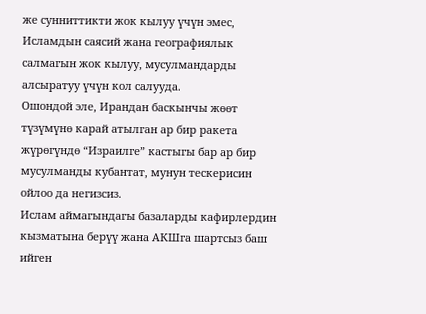же сунниттикти жок кылуу үчүн эмес, Исламдын саясий жана географиялык салмагын жок кылуу, мусулмандарды алсыратуу үчүн кол салууда.
Ошондой эле, Ирандан баскынчы жөөт түзүмүнө карай атылган ар бир ракета жүрөгүндө “Израилге” кастыгы бар ар бир мусулманды кубантат, мунун тескерисин ойлоо да негизсиз.
Ислам аймагындагы базаларды кафирлердин кызматына берүү жана АКШга шартсыз баш ийген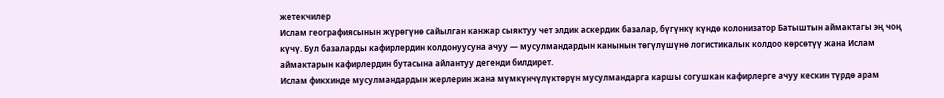жетекчилер
Ислам географиясынын жүрөгүнө сайылган канжар сыяктуу чет элдик аскердик базалар, бүгүнкү күндө колонизатор Батыштын аймактагы эң чоң күчү. Бул базаларды кафирлердин колдонуусуна ачуу — мусулмандардын канынын төгүлүшүнө логистикалык колдоо көрсөтүү жана Ислам аймактарын кафирлердин бутасына айлантуу дегенди билдирет.
Ислам фикхинде мусулмандардын жерлерин жана мүмкүнчүлүктөрүн мусулмандарга каршы согушкан кафирлерге ачуу кескин түрдө арам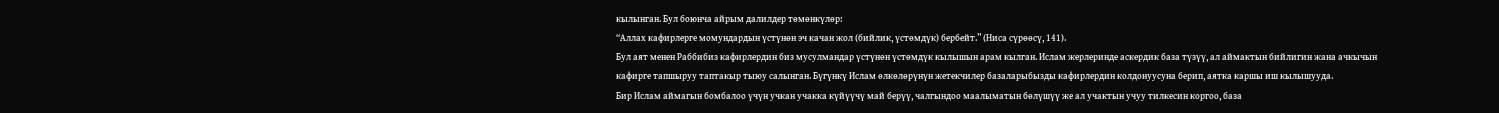кылынган. Бул боюнча айрым далилдер төмөнкүлөр:
“Аллах кафирлерге момундардын үстүнөн эч качан жол (бийлик, үстөмдүк) бербейт.” (Ниса сүрөөсү, 141).
Бул аят менен Раббибиз кафирлердин биз мусулмандар үстүнөн үстөмдүк кылышын арам кылган. Ислам жерлеринде аскердик база түзүү, ал аймактын бийлигин жана ачкычын кафирге тапшыруу таптакыр тыюу салынган. Бүгүнкү Ислам өлкөлөрүнүн жетекчилер базаларыбызды кафирлердин колдонуусуна берип, аятка каршы иш кылышууда.
Бир Ислам аймагын бомбалоо үчүн учкан учакка күйүүчү май берүү, чалгындоо маалыматын бөлүшүү же ал учактын учуу тилкесин коргоо, база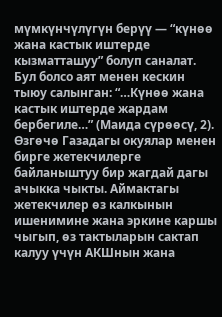мүмкүнчүлүгүн берүү — “күнөө жана кастык иштерде кызматташуу” болуп саналат. Бул болсо аят менен кескин тыюу салынган: “…Күнөө жана кастык иштерде жардам бербегиле…” (Маида сүрөөсү, 2).
Өзгөчө Газадагы окуялар менен бирге жетекчилерге байланыштуу бир жагдай дагы ачыкка чыкты. Аймактагы жетекчилер өз калкынын ишенимине жана эркине каршы чыгып, өз тактыларын сактап калуу үчүн АКШнын жана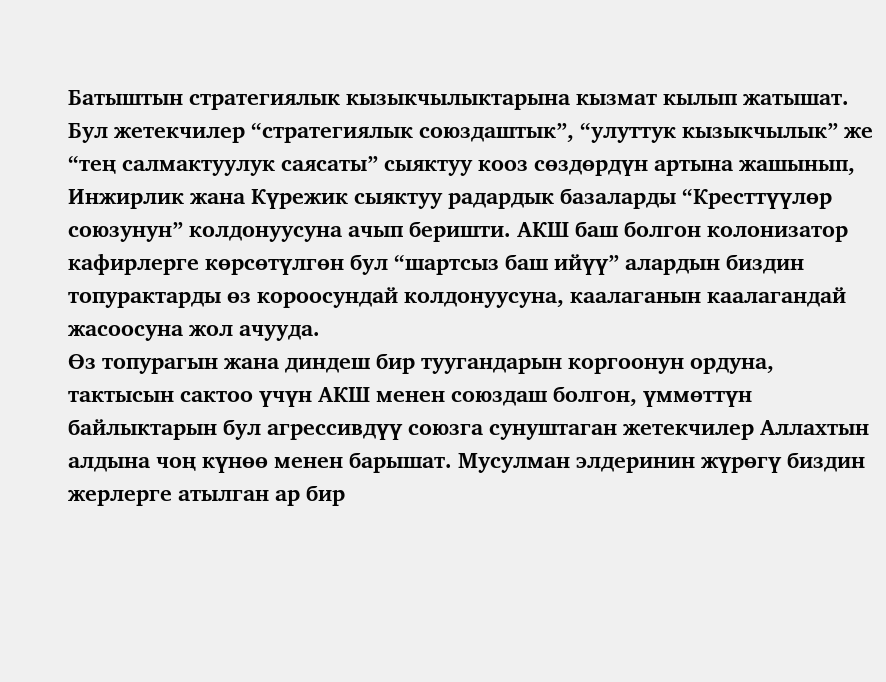Батыштын стратегиялык кызыкчылыктарына кызмат кылып жатышат.
Бул жетекчилер “стратегиялык союздаштык”, “улуттук кызыкчылык” же “тең салмактуулук саясаты” сыяктуу кооз сөздөрдүн артына жашынып, Инжирлик жана Күрежик сыяктуу радардык базаларды “Кресттүүлөр союзунун” колдонуусуна ачып беришти. АКШ баш болгон колонизатор кафирлерге көрсөтүлгөн бул “шартсыз баш ийүү” алардын биздин топурактарды өз короосундай колдонуусуна, каалаганын каалагандай жасоосуна жол ачууда.
Өз топурагын жана диндеш бир туугандарын коргоонун ордуна, тактысын сактоо үчүн АКШ менен союздаш болгон, үммөттүн байлыктарын бул агрессивдүү союзга сунуштаган жетекчилер Аллахтын алдына чоң күнөө менен барышат. Мусулман элдеринин жүрөгү биздин жерлерге атылган ар бир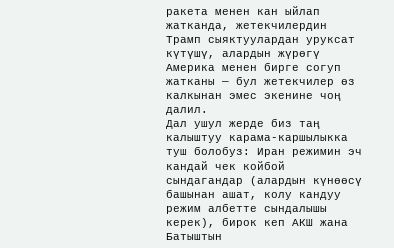ракета менен кан ыйлап жатканда, жетекчилердин Трамп сыяктуулардан уруксат күтүшү, алардын жүрөгү Америка менен бирге согуп жатканы — бул жетекчилер өз калкынан эмес экенине чоң далил.
Дал ушул жерде биз таң калыштуу карама-каршылыкка туш болобуз: Иран режимин эч кандай чек койбой сындагандар (алардын күнөөсү башынан ашат, колу кандуу режим албетте сындалышы керек), бирок кеп АКШ жана Батыштын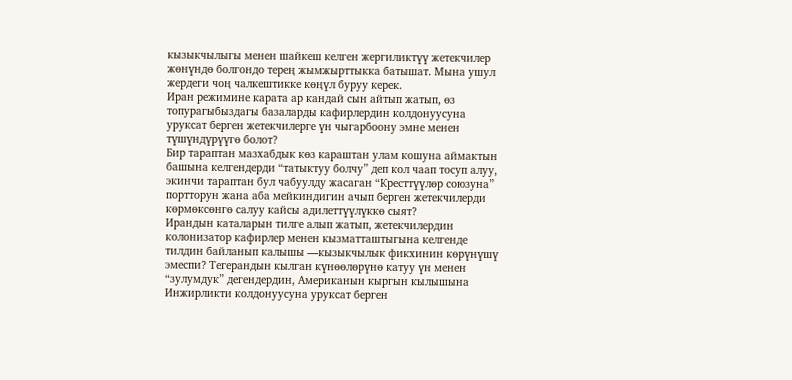кызыкчылыгы менен шайкеш келген жергиликтүү жетекчилер жөнүндө болгондо терең жымжырттыкка батышат. Мына ушул жердеги чоң чалкештикке көңүл буруу керек.
Иран режимине карата ар кандай сын айтып жатып, өз топурагыбыздагы базаларды кафирлердин колдонуусуна уруксат берген жетекчилерге үн чыгарбоону эмне менен түшүндүрүүгө болот?
Бир тараптан мазхабдык көз караштан улам кошуна аймактын башына келгендерди “татыктуу болчу” деп кол чаап тосуп алуу, экинчи тараптан бул чабуулду жасаган “Кресттүүлөр союзуна” портторун жана аба мейкиндигин ачып берген жетекчилерди көрмөксөнгө салуу кайсы адилеттүүлүккө сыят?
Ирандын каталарын тилге алып жатып, жетекчилердин колонизатор кафирлер менен кызматташтыгына келгенде тилдин байланып калышы —кызыкчылык фикхинин көрүнүшү эмеспи? Тегерандын кылган күнөөлөрүнө катуу үн менен “зулумдук” дегендердин, Американын кыргын кылышына Инжирликти колдонуусуна уруксат берген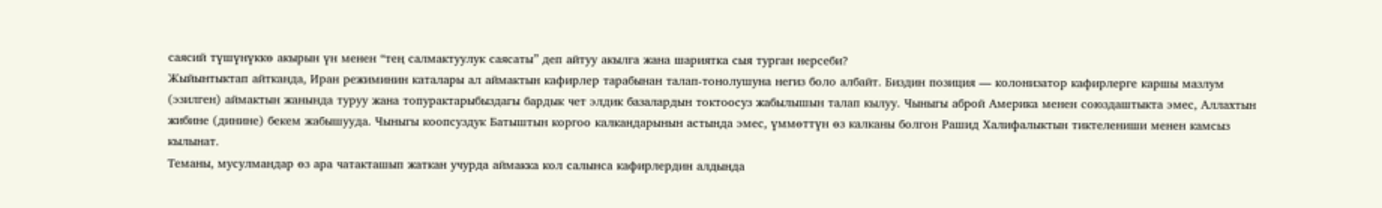саясий түшүнүккө акырын үн менен “тең салмактуулук саясаты” деп айтуу акылга жана шариятка сыя турган нерсеби?
Жыйынтыктап айтканда, Иран режиминин каталары ал аймактын кафирлер тарабынан талап-тонолушуна негиз боло албайт. Биздин позиция — колонизатор кафирлерге каршы мазлум (эзилген) аймактын жанында туруу жана топурактарыбыздагы бардык чет элдик базалардын токтоосуз жабылышын талап кылуу. Чыныгы аброй Америка менен союздаштыкта эмес, Аллахтын жибине (динине) бекем жабышууда. Чыныгы коопсуздук Батыштын коргоо калкандарынын астында эмес, үммөттүн өз калканы болгон Рашид Халифалыктын тиктелениши менен камсыз кылынат.
Теманы, мусулмандар өз ара чатакташып жаткан учурда аймакка кол салынса кафирлердин алдында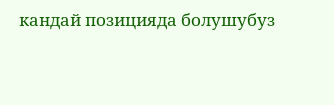кандай позицияда болушубуз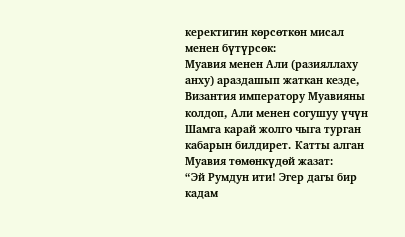керектигин көрсөткөн мисал менен бүтүрсөк:
Муавия менен Али (разияллаху анху) араздашып жаткан кезде, Византия императору Муавияны колдоп, Али менен согушуу үчүн Шамга карай жолго чыга турган кабарын билдирет. Катты алган Муавия төмөнкүдөй жазат:
“Эй Румдун ити! Эгер дагы бир кадам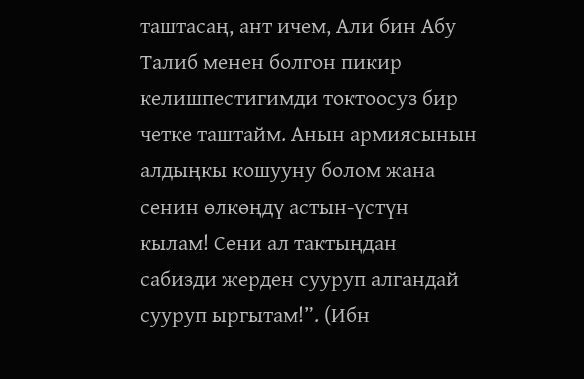таштасаң, ант ичем, Али бин Абу Талиб менен болгон пикир келишпестигимди токтоосуз бир четке таштайм. Анын армиясынын алдыңкы кошууну болом жана сенин өлкөңдү астын-үстүн кылам! Сени ал тактыңдан сабизди жерден сууруп алгандай сууруп ыргытам!”. (Ибн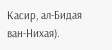Касир, ал-Бидая ван-Нихая).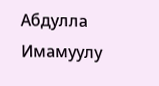Абдулла Имамуулу